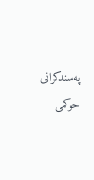پەسندکرانی حوکمی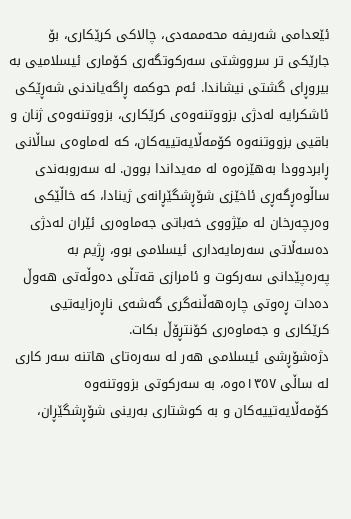ئێعدامی شەریفە محەممەدی، چالاکی کرێکاری، بۆ جارێکی تر سرووشتی سەرکوتگەری کۆماری ئیسلامیی بە بیروڕای گشتی نیشاندا. ئەم حوکمە ڕاگەیاندنی شەڕێکی ئاشکرایە لەدژی بزووتنەوەی کرێکاری، بزووتنەوەی ژنان و باقیی بزووتنەوە کۆمەڵایەتییەکان، کە لەماوەی ساڵانی ڕابردوودا بەهێزەوە لە مەیداندا بوون. لە سەروبەندی ساڵوەڕگەڕی ئاخێزی شۆڕشگێڕانەی ژینادا، کە خاڵێکی وەرچەرخان لە مێژووی خەباتی جەماوەری ئێران لەدژی دەسەڵاتی سەرمایەداری ئیسلامی بوو، ڕژیم بە پەرەپێدانی سەرکوت و ئامرازی قەتڵی دەوڵەتی هەوڵ دەدات ڕەوتی چارەهەڵنەگری گەشەی ناڕەزایەتیی کرێکاری و جەماوەری کۆنتڕۆڵ بکات.
دژەشۆڕشی ئیسلامی هەر لە سەرەتای هاتنە سەر کاری لە ساڵی ١٣٥٧ەوە، بە سەرکوتی بزووتنەوە کۆمەڵایەتییەکان و بە کوشتاری بەرینی شۆڕشگێڕان،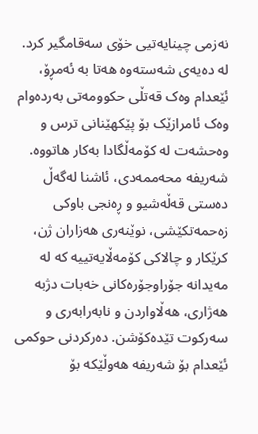نەزمی چینایەتیی خۆی سەقامگیر کرد. لە دەیەی شەستەوە هەتا بە ئەمڕۆ، ئێعدام وەک قەتڵی حکوومەتی بەردەوام وەک ئامرازێک بۆ پێکهێنانی ترس و وەحشەت لە کۆمەڵگادا بەکار هاتووە. شەریفە محەممەدی، ئاشنا لەگەڵ دەستی قەڵەشیو و ڕەنجی باوکی زەحمەتکێشی، نوێنەری هەزاران ژن، کرێکار و چالاکی کۆمەڵایەتییە کە لە مەیدانە جۆراوجۆرەکانی خەبات دژبە هەژاری، هەڵاواردن و نابەرابەری و سەرکوت تێدەکۆشن. دەرکردنی حوکمی ئێعدام بۆ شەریفە هەوڵێکە بۆ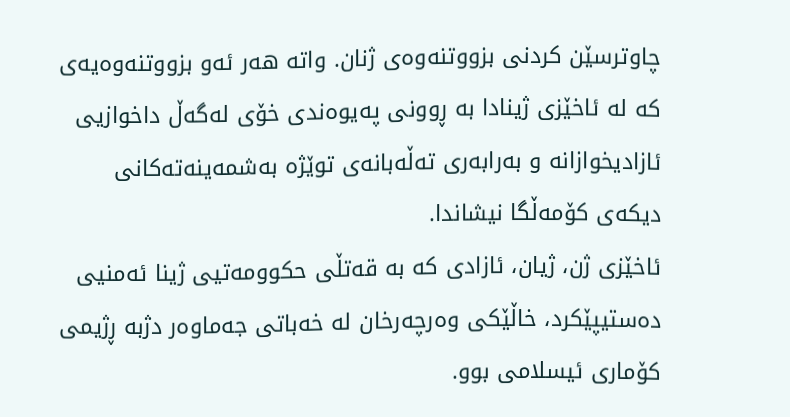چاوترسێن کردنی بزووتنەوەی ژنان. واتە هەر ئەو بزووتنەوەیەی کە لە ئاخێزی ژینادا بە ڕوونی پەیوەندی خۆی لەگەڵ داخوازیی ئازادیخوازانە و بەرابەری تەڵەبانەی توێژە بەشمەینەتەکانی دیکەی کۆمەڵگا نیشاندا.
ئاخێزی ژن، ژیان، ئازادی کە بە قەتڵی حکوومەتیی ژینا ئەمنیی دەستیپێکرد، خاڵێکی وەرچەرخان لە خەباتی جەماوەر دژبە ڕژیمی کۆماری ئیسلامی بوو.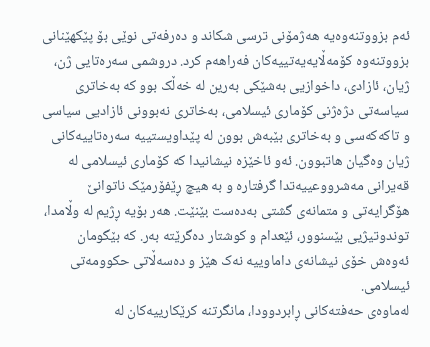ئەم بزووتنەوەیە هەژمۆنی ترسی شکاند و دەرفەتی نوێی بۆ پێکهێنانی بزووتنەوە کۆمەڵایەیەتییەکان فەراهەم کرد. دروشمی سەرەتایی ژن، ژیان، ئازادی، داخوازیی بەشێکی بەرین لە خەڵک بوو کە بەخاتری سیاسەتی دژەژنی کۆماری ئیسلامی، بەخاتری نەبوونی ئازادیی سیاسی و تاکەکەسی و بەخاتری بێبەش بوون لە پێداویستییە سەرەتاییەکانی ژیان وەگیان هاتبوون. ئەو ئاخێزە نیشانیدا کە کۆماری ئیسلامی لە قەیرانی مەشرووعییەتدا گرفتارە و بە هیچ ڕێفۆرمێک ناتوانێ هۆگرایەتی و متمانەی گشتی بەدەست بێنێت. هەر بۆیە ڕژیم لە وڵامدا، توندوتیژیی بێسنوور، ئێعدام و کوشتار دەگرێتە بەر. کە بێگومان ئەوەش خۆی نیشانەی داماوییە نەک هێز و دەسەڵاتی حکوومەتی ئیسلامی.
لەماوەی حەفتەکانی ڕابردوودا، مانگرتنە کرێکارییەکان لە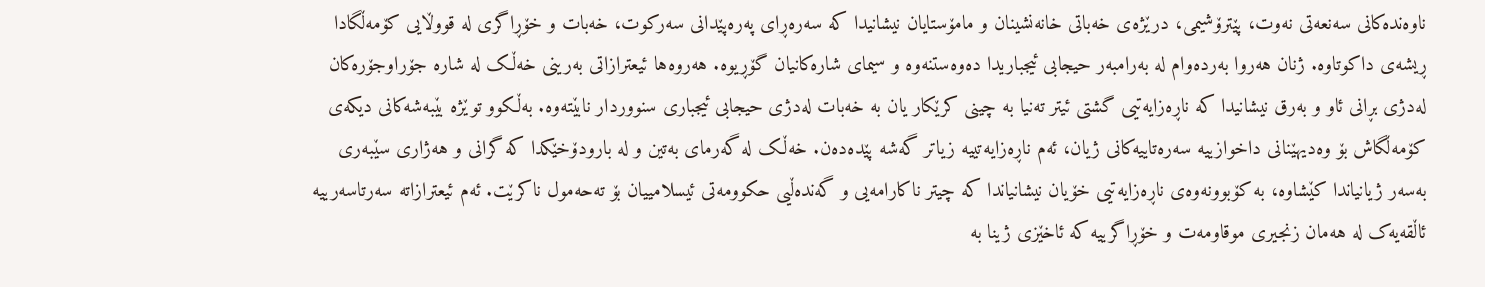ناوەندەکانی سەنعەتی نەوت، پێترۆشیمی، درێژەی خەباتی خانەنشینان و مامۆستایان نیشانیدا کە سەرەڕای پەرەپێدانی سەرکوت، خەبات و خۆڕاگری لە قووڵایی کۆمەڵگادا ڕیشەی داکوتاوە. ژنان هەروا بەردەوام لە بەرامبەر حیجابی ئیجباریدا دەوەستنەوە و سیمای شارەکانیان گۆڕیوە. هەروەها ئیعترازاتی بەرینی خەڵک لە شارە جۆراوجۆرەکان لەدژی بڕانی ئاو و بەرق نیشانیدا کە ناڕەزایەتیی گشتی ئیتر تەنیا بە چینی کرێکار یان بە خەبات لەدژی حیجابی ئیجباری سنووردار نابێتەوە. بەڵکوو توێژە بێبەشەکانی دیکەی کۆمەڵگاش بۆ وەدیهێنانی داخوازییە سەرەتاییەکانی ژیان، ئەم ناڕەزایەتییە زیاتر گەشە پێدەدەن. خەڵک لە گەرمای بەتین و لە بارودۆخێکدا کە گرانی و هەژاری سێبەری بەسەر ژیانیاندا کێشاوە، بە کۆبوونەوەی ناڕەزایەتیی خۆیان نیشانیاندا کە چیتر ناکارامەیی و گەندەڵیی حکوومەتی ئیسلامییان بۆ تەحەمول ناکرێت. ئەم ئیعترازاتە سەرتاسەرییە ئاڵقەیەک لە هەمان زنجیری موقاومەت و خۆڕاگرییە کە ئاخێزی ژینا بە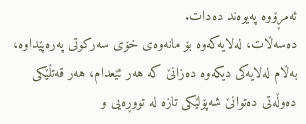ئەمڕۆوە پەیوەند دەدات.
دەسەڵات، لەلایەکەوە بۆ مانەوەی خۆی سەرکوتی پەرەپێداوە، بەڵام لەلایەکی دیکەوە دەزانێ کە هەر ئێعدام، هەر قەتڵێکی دەوڵەتی دەتوانێ شەپۆلێکی تازە لە تووڕەیی و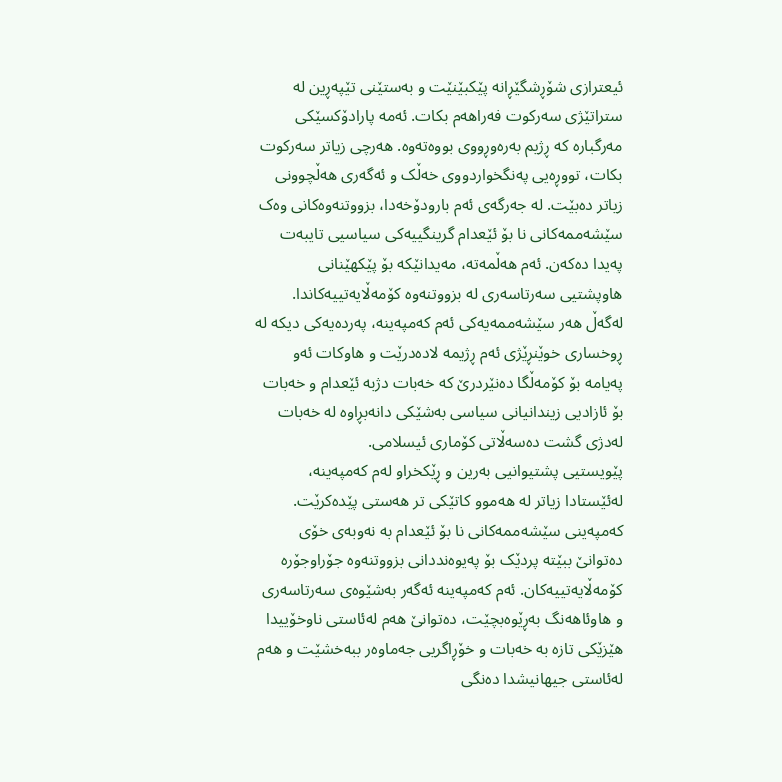ئیعترازی شۆڕشگێڕانە پێکبێنێت و بەستێنی تێپەڕین لە ستراتێژی سەرکوت فەراهەم بکات. ئەمە پارادۆکسێکی مەرگبارە کە ڕژیم بەرەوڕووی بووەتەوە. هەرچی زیاتر سەرکوت بکات، تووڕەیی پەنگخواردووی خەڵک و ئەگەری هەڵچوونی زیاتر دەبێت. لە جەرگەی ئەم بارودۆخەدا، بزووتنەوەکانی وەک سێشەممەکانی نا بۆ ئێعدام گرینگییەکی سیاسیی تایبەت پەیدا دەکەن. ئەم هەڵمەتە، مەیدانێکە بۆ پێکهێنانی هاوپشتیی سەرتاسەری لە بزووتنەوە کۆمەڵایەتییەکاندا. لەگەڵ هەر سێشەممەیەکی ئەم کەمپەینە، پەردەیەکی دیکە لە ڕوخساری خوێنڕێژی ئەم ڕژیمە لادەدرێت و هاوکات ئەو پەیامە بۆ کۆمەڵگا دەنێردرێ کە خەبات دژبە ئێعدام و خەبات بۆ ئازادیی زیندانیانی سیاسی بەشێکی دانەبڕاوە لە خەبات لەدژی گشت دەسەڵاتی کۆماری ئیسلامی.
پێویستیی پشتیوانیی بەرین و ڕێکخراو لەم کەمپەینە، لەئێستادا زیاتر لە هەموو کاتێکی تر هەستی پێدەکرێت. کەمپەینی سێشەممەکانی نا بۆ ئێعدام بە نەوبەی خۆی دەتوانێ ببێتە پردێک بۆ پەیوەنددانی بزووتنەوە جۆراوجۆرە کۆمەڵایەتییەکان. ئەم کەمپەینە ئەگەر بەشێوەی سەرتاسەری و هاوئاهەنگ بەڕێوەبچێت، دەتوانێ هەم لەئاستی ناوخۆییدا هێزێکی تازە بە خەبات و خۆڕاگریی جەماوەر ببەخشێت و هەم لەئاستی جیهانیشدا دەنگی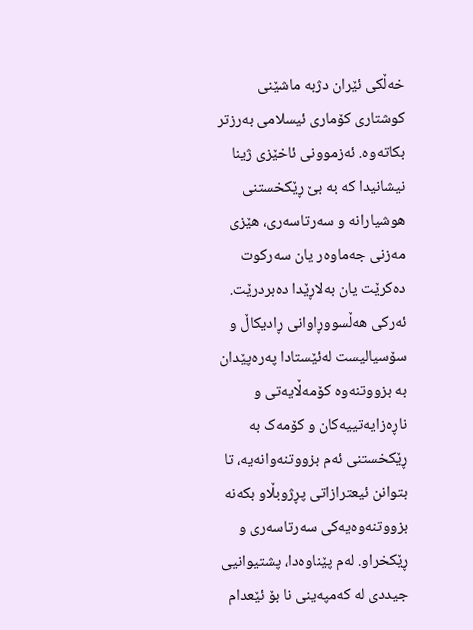خەڵکی ئێران دژبە ماشێنی کوشتاری کۆماری ئیسلامی بەرزتر بکاتەوە. ئەزموونی ئاخێزی ژینا نیشانیدا کە بە بێ ڕێکخستنی هوشیارانە و سەرتاسەری، هێزی مەزنی جەماوەر یان سەرکوت دەکرێت یان بەلاڕێدا دەبردرێت. ئەرکی هەڵسووڕاوانی ڕادیکاڵ و سۆسیالیست لەئێستادا پەرەپێدان بە بزووتنەوە کۆمەڵایەتی و ناڕەزایەتییەکان و کۆمەک بە ڕێکخستنی ئەم بزووتنەوانەیە، تا بتوانن ئیعترازاتی پڕژوبڵاو بکەنە بزووتنەوەیەکی سەرتاسەری و ڕێکخراو. لەم پێناوەدا، پشتیوانیی جیددی لە کەمپەینی نا بۆ ئێعدام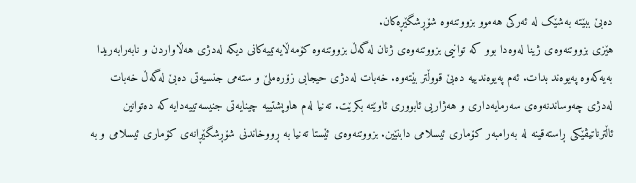دەبێ ببێتە بەشێک لە ئەرکی هەموو بزووتنەوە شۆڕشگێڕەکان.
هێزی بزووتنەوەی ژینا لەوەدا بوو کە توانیی بزووتنەوەی ژنان لەگەڵ بزووتنەوە کۆمەڵایەتییەکانی دیکە لەدژی هەڵاواردن و نابەرابەریدا بەیەکەوە پەیوەند بدات. ئەم پەیوەندییە دەبێ قووڵتر بێتەوە. خەبات لەدژی حیجابی زۆرەملێ و ستەمی جنسیەتی دەبێ لەگەڵ خەبات لەدژی چەوساندنەوەی سەرمایەداری و هەژاریی ئابووری ئاوێتە بکرێت. تەنیا لەم هاوپشتییە چینایەتی جنیسەتییەدایە کە دەتوانین ئاڵترناتیڤێکی ڕاستەقینە لە بەرامبەر کۆماری ئیسلامی دابنێین. بزووتنەوەی ئێستا تەنیا بە ڕووخاندنی شۆڕشگێڕانەی کۆماری ئیسلامی و بە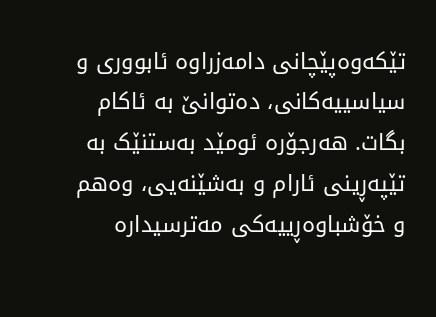تێکەوەپێچانی دامەزراوە ئابووری و سیاسییەکانی، دەتوانێ بە ئاکام بگات. هەرجۆرە ئومێد بەستنێک بە تێپەڕینی ئارام و بەشێنەیی، وەهم و خۆشباوەڕییەکی مەترسیدارە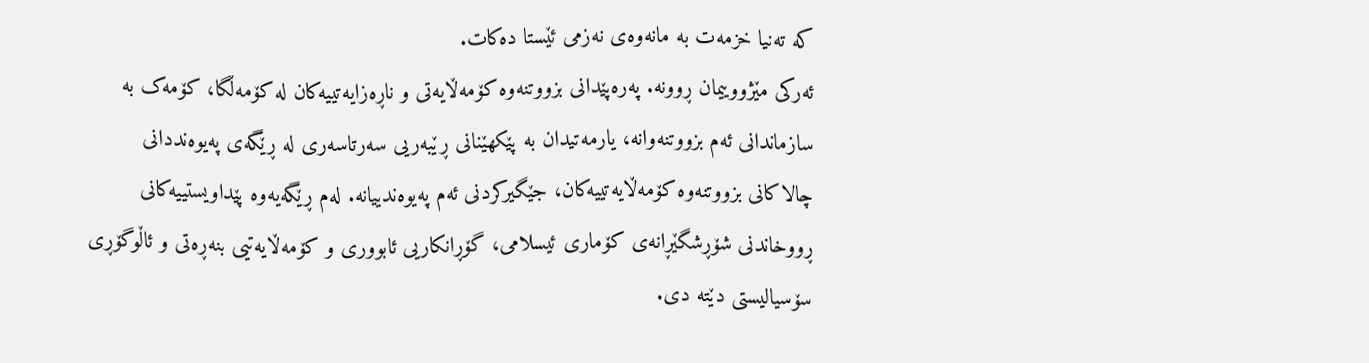کە تەنیا خزمەت بە مانەوەی نەزمی ئێستا دەکات.
ئەرکی مێژووییمان ڕوونە. پەرەپێدانی بزووتنەوە کۆمەڵایەتی و ناڕەزایەتییەکان لە کۆمەڵگا، کۆمەک بە سازماندانی ئەم بزووتنەوانە، یارمەتیدان بە پێکهێنانی ڕێبەریی سەرتاسەری لە ڕێگەی پەیوەنددانی چالاکانی بزووتنەوە کۆمەڵایەتییەکان، جێگیرکردنی ئەم پەیوەندییانە. لەم ڕێگەیەوە پێداویستییەکانی ڕووخاندنی شۆڕشگێڕانەی کۆماری ئیسلامی، گۆڕانکاریی ئابووری و کۆمەڵایەتیی بنەڕەتی و ئاڵوگۆڕی سۆسیالیستی دێتە دی.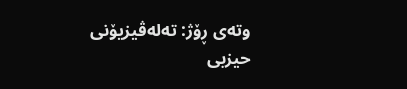وتەی ڕۆژ: تەلەڤیزیۆنی حیزبی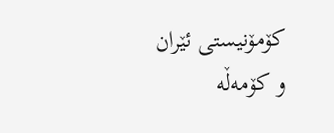کۆمۆنیستی ئێران و کۆمەڵە